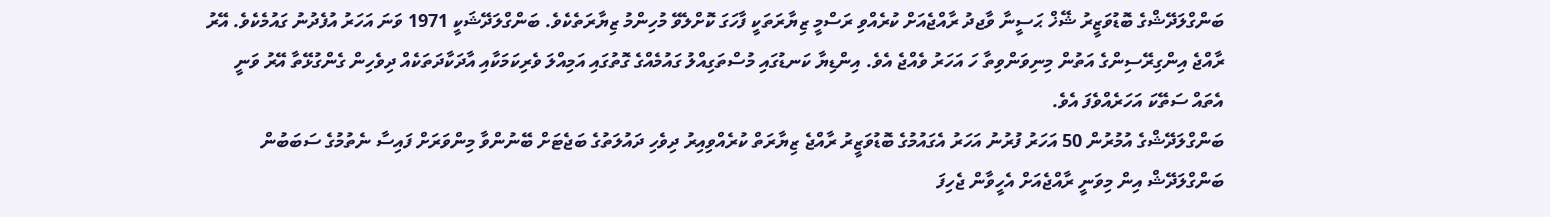ބަންގްލަދޭޝްގެ ބޮޑުވަޒީރު ޝޭޚް ޙަސީނާ ވާޖދު ރާއްޖެއަށް ކުރެއްވި ރަސްމީ ޒިޔާރަތަކީ ފާހަގަ ކޮށްލެވޭ މުހިންމު ޒިޔާރަތެކެވެ. ބަންގްލަދޭޝަކީ 1971 ވަނަ އަހަރު އުފެދުނު ގައުމެކެވެ. އޭރު ރާއްޖެ އިންގިރޭސިންގެ އަތުން މިނިވަންވިތާ ހަ އަހަރު ވެއްޖެ އެވެ. އިންޑިޔާ ކަނޑުގައި މުސްތަގިއްލު ގައުމެއްގެ ގޮތުގައި އަމިއްލަ ވެރިކަމަކާއި އާދަކާދަތަކެއް ދިވެހިން ގެންގުޅޭތާ އޭރު ވަނީ އެތައް ސަތޭކަ އަހަރެއްވެފަ އެވެ.
ބަންގްލަދޭޝްގެ އުމުރުން 50 އަހަރު ފުރުނު އަހަރު އެގައުމުގެ ބޮޑުވަޒީރު ރާއްޖެ ޒިޔާރަތް ކުރެއްވިއިރު ދިވެހި ދައުލަތުގެ ބަޖެޓަށް ބޭނުންވާ މިންވަރަށް ފައިސާ ނެތުމުގެ ސަބަބުން ބަންގްލަދޭޝް އިން މިވަނީ ރާއްޖެއަށް އެހީވާން ޖެހިފަ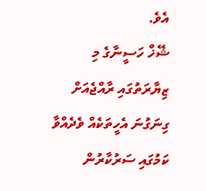އެވެ.
ޝޭޚް ހަސީނާގެ މި ޒިޔާރަތުގައި ރާއްޖެއަށް ގިނަގުނަ އެހީތަކެއް ވެދެއްވާ ކަމުގައި ސަރުކާރުން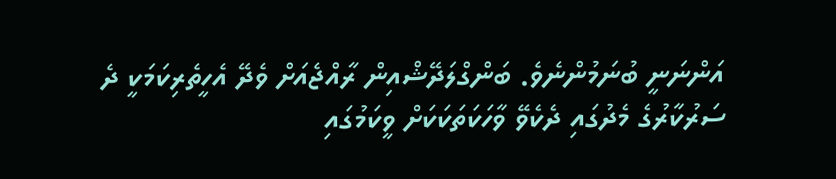އަންނަނީ ބުނަމުންނެވެ. ބަންގްލަދޭޝްއިން ރާއްޖެއަށް ވެދޭ އެހީތެރިކަމަކީ ދެ ސަރުކާރުގެ މެދުގައި ދެކެވޭ ވާހަކަތަކަކަށް ވީކަމުގައި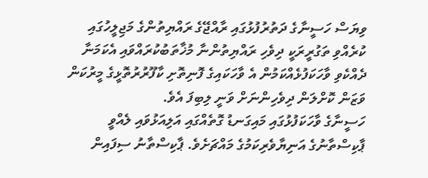ވިޔަސް ހަސީނާގެ ދަތުރުފުޅުގައި ރާއްޖޭގެ ރައްޔިތުންގެ މަޖިލީހުގައި ކުރެއްވި ތަގުރީރަކީ ދިވެހި ރައްޔިތުންނާ މުޚާތަބުކުރައްވައި އެކަމަނާ ދެއްކެވި ވާހަކަފުޅެއްކަމުން އެ ވާހަކައިގެ ފޮނިތޮށި ކާފޫރުރުތޮޅީގެ މީރުކަން ވަޒަން ކޮށްލަން ދިވެހިންނަށް ވަނީ ލިބިފަ އެވެ.
ހަސީނާގެ ވާހަކަފުޅުގައި މައިގަނޑު ގޮތެއްގައި އަލިއަޅުވައި ލެއްވީ ޕާކިސްތާނުގެ އަނިޔާވެރިކަމުގެ މައްޗަށެވެ. ޕާކިސްތާނު ސިފައިން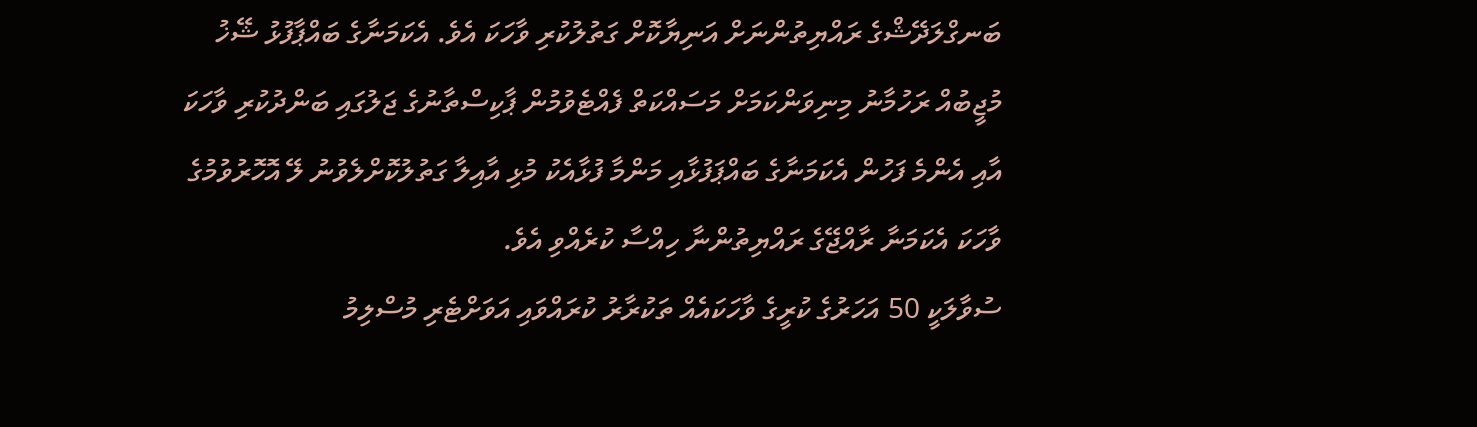ބަނގްލަދޭޝްގެ ރައްޔިތުންނަށް އަނިޔާކޮށް ގަތުލުކުރި ވާހަކަ އެވެ. އެކަމަނާގެ ބައްޕާފުޅު ޝޭޚު މުޖީބުއް ރަހުމާނު މިނިވަންކަމަށް މަސައްކަތް ފެއްޓެވުމުން ޕާކިސްތާނުގެ ޖަލުގައި ބަންދުކުރި ވާހަކަ އާއި އެންމެ ފަހުން އެކަމަނާގެ ބައްޕަފުޅާއި މަންމާ ފުޅާއެކު މުޅި އާއިލާ ގަތުލުކޮށްލެވުނު ލޭ އޮހޮރުވުމުގެ ވާހަކަ އެކަމަނާ ރާއްޖޭގެ ރައްޔިތުންނާ ހިއްސާ ކުރެއްވި އެވެ.
ސުވާލަކީ 50 އަހަރުގެ ކުރީގެ ވާހަކައެއް ތަކުރާރު ކުރައްވައި އަވަށްޓެރި މުސްލިމު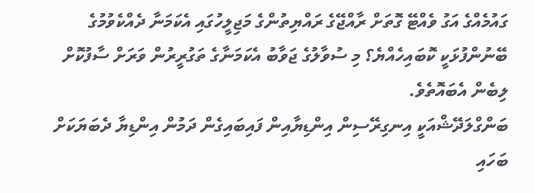ގައުމެއްގެ އަގު ވެއްޓޭ ގޮތަށް ރާއްޖޭގެ ރައްޔިތުންގެ މަޖިލީހުގައި އެކަމަނާ ދެއްކެވުމުގެ ބޭނުންފުޅަކީ ކޮބައިހެއްޔެ؟ މި ސުވާލުގެ ޖަވާބު އެކަމަނާގެ ތަގުރީރުން ވަރަށް ސާފުކޮށް ލިބެން އެބައޮތެވެ.
ބަންގްލަދޭޝްއަކީ އިނގިރޭސިން އިންޑިޔާއިން ފައިބައިގެން ދަމުން އިންޑިޔާ ދެބަޔަކަށް ބަހައި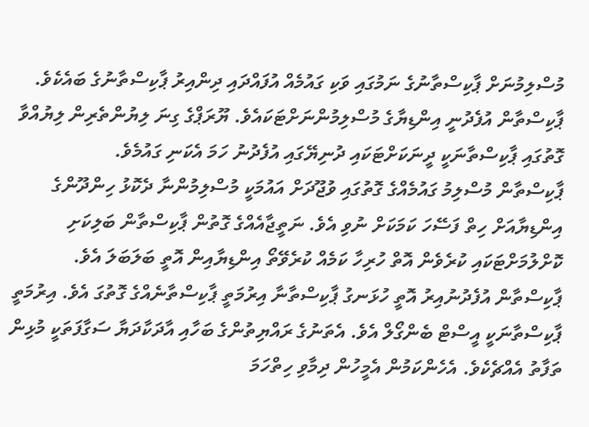މުސްލިމުނަށް ޕާކިސްތާނުގެ ނަމުގައި ވަކި ގައުމެއް އުފައްދައި ދިންއިރު ޕާކިސްތާނުގެ ބައެކެވެ. ޕާކިސްތާން އުފެދުނީ އިންޑިޔާގެ މުސްލިމުންނަށްޓަކައެވެ. ޔޫރަޕްގެ ގިނަ ލިޔުންތެރިން ލިޔުއްވާ ގޮތުގައި ޕާކިސްތާނަކީ ދީނަކަށްޓަކައި ދުނިޔޭގައި އުފެދުނު ހަމަ އެކަނި ގައުމެވެ.
ޕާކިސްތާން މުސްލިމު ގައުމެއްގެ ގޮތުގައި ވުޖޫދަށް އައުމަކީ މުސްލިމުންނާ ދެކޮޅު ހިންދޫންގެ އިންޑިޔާއަށް ހިތް ފަސޭހަ ކަމަކަށް ނުވި އެވެ. ނަތީޖާއެއްގެ ގޮތުން ޕާކިސްތާން ބަލިކަށި ކޮށްލުމަށްޓަކައި ކުރެވެން އޮތް ހުރިހާ ކަމެއް ކުރެވޭތޯ އިންޑިޔާއިން އޮތީ ބަލަބަލަ އެވެ.
ޕާކިސްތާން އުފެދުނުއިރު އޮތީ ހުޅަނގު ޕާކިސްތާނާ އިރުމަތީ ޕާކިސްތާނެއްގެ ގޮތުގަ އެވެ. އިރުމަތީ ޕާކިސްތާނަކީ އީސްޓް ބެންގޯލް އެވެ. އެތަނުގެ ރައްޔިތުންގެ ބަހާއި އާދަކާދަޔާ ސަގާފަތަކީ މުޅިން ތަފާތު އެއްޗެކެވެ. އެހެންކަމުން އެމީހުން ދިމާވި ހިތްހަމަ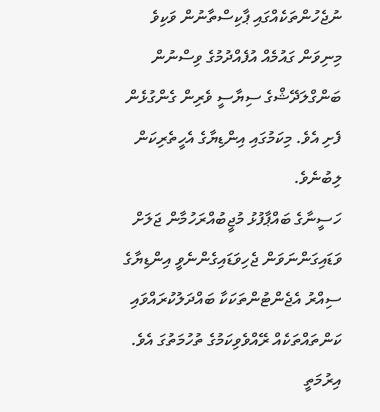ނުޖެހުންތަކެއްގައި ޕާކިސްތާނުން ވަކިވެ މިނިވަން ގައުމެއް އުފެއްދުމުގެ ވިސްނުން ބަންގްލަދޭޝްގެ ސިޔާސީ ވެރިން ގެންގުޅެން ފެށި އެވެ. މިކަމުގައި އިންޑިޔާގެ އެހީތެރިކަން ލިބުނެވެ.
ހަސީނާގެ ބައްޕާފުޅު މުޖީބުއްރަހުމާން ޖަލަށް ވަޑައިގަންނަވަން ޖެހިވަޑައިގެންނެވީ އިންޑިޔާގެ ސިއްރު އެޖެންޓުންތަކަކާ ބައްދަލުކުރައްވައި ކަންތައްތަކެއް ރޭއްވެވިކަމުގެ ތުހުމަތުގަ އެވެ.
އިރުމަތީ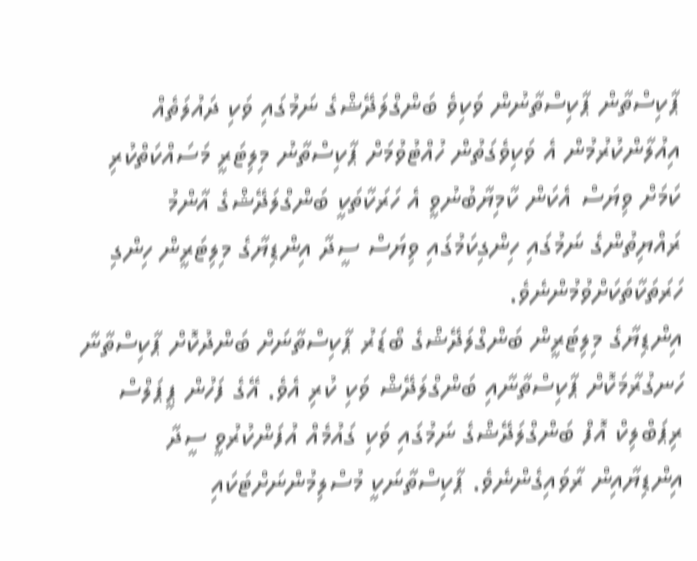ޕާކިސްތާން ޕާކިސްތާނުން ވަކިވެ ބަންގްލަދޭޝްގެ ނަމުގައި ވަކި ދައުލަތެއް އިއުލާންކުރުމުން އެ ވަކިވެގަތުން ހުއްޓުވުމަށް ޕާކިސްތާނު މިލިޓަރީ މަސައްކަތްކުރި ކަމަށް ވިޔަސް އެކަން ކާމިޔާބުނުވީ އެ ހަރަކާތަކީ ބަންގްލަދޭޝްގެ އާންމު ރައްޔިތުންގެ ނަމުގައި ހިންގިކަމުގައި ވިޔަސް ސީދާ އިންޑިޔާގެ މިލިޓަރީން ހިންގި ހަރަތަކާތަކަށްވުމުންނެވެ.
އިންޑިޔާގެ މިލިޓަރީން ބަންގްލަދޭޝްގެ ބޯޑަރު ޕާކިސްތާނަށް ބަންދުކޮށް ޕާކިސްތާނާ ހަނގުރާމަކޮށް ޕާކިސްތާނާއި ބަންގްލަދޭޝް ވަކި ކުރި އެވެ. އޭގެ ފަހުން ޕީޕަލްސް ރިޕަބްލިކް އޮފް ބަންގްލަދޭޝްގެ ނަމުގައި ވަކި ގައުމެއް އުފަންކުރުވީ ސީދާ އިންޑިޔާއިން ރާވައިގެންނެވެ. ޕާކިސްތާނަކީ މުސްލިމުންނަށްޓަކައި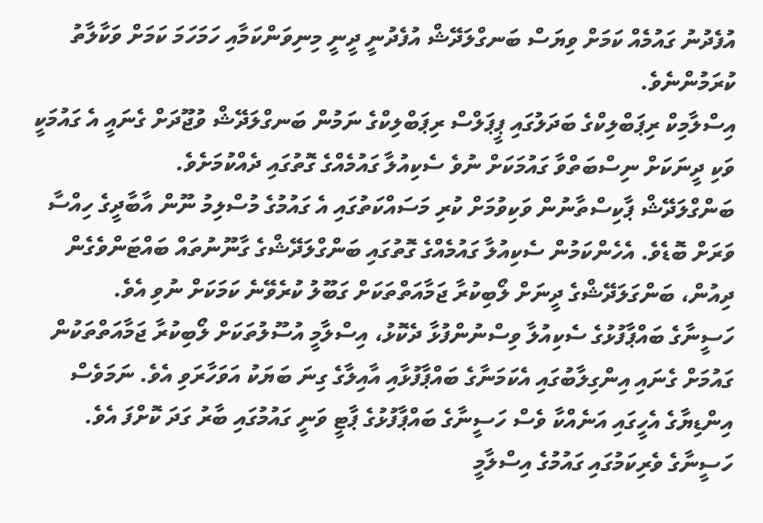އުފެދުނު ގައުމެއް ކަމަށް ވިޔަސް ބަނގްލަދޭޝް އުފެދުނީ ދީނީ މިނިވަންކަމާއި ހަމަހަމަ ކަމަށް ވަކާލާތު ކުރަމުންނެވެ.
އިސްލާމިކް ރިޕަބްލިކްގެ ބަދަލުގައި ޕީޕަލްސް ރިޕަބްލިކްގެ ނަމުން ބަނގްލަދޭޝް ވުޖޫދަށް ގެނައީ އެ ގައުމަކީ ވަކި ދީނަކަށް ނިސްބަތްވާ ގައުމަކަށް ނުވެ ސެކިއުލާ ގައުމެއްގެ ގޮތުގައި ދެއްކުމަށެވެ.
ބަންގްލަދޭޝް ޕާކިސްތާނުން ވަކިވުމަށް ކުރި މަސައްކަތުގައި އެ ގައުމުގެ މުސްލިމު ނޫން އާބާދީގެ ހިއްސާ ވަރަށް ބޮޑެވެ. އެހެންކަމުން ސެކިއުލާ ގައުމެއްގެ ގޮތުގައި ބަންގްލަދޭޝްގެ ގާނޫނުތައް ބައްޓަންވެގެން ދިއުން، ބަންގަލަދޭޝްގެ ދީނަށް ލޯބިކުރާ ޖަމާއަތްތަކަށް ގަބޫލު ކުރެވޭނެ ކަމަކަށް ނުވި އެވެ.
ހަސީނާގެ ބައްޕާފުޅުގެ ސެކިއުލާ ވިސްނުންފުޅާ ދެކޮޅު، އިސްލާމީ އުސޫލުތަކަށް ލޯބިކުރާ ޖަމާއަތްތަކުން ގައުމަށް ގެނައި އިންގިލާބުގައި އެކަމަނާގެ ބައްޕާފުޅާއި އާއިލާގެ ގިނަ ބަޔަކު އަވަހާރަވި އެވެ. ނަމަވެސް އިންޑިޔާގެ އެހީގައި އަނެއްކާ ވެސް ހަސީނާގެ ބައްޕާފުޅުގެ ޕާޓީ ވަނީ ގައުމުގައި ބާރު ގަދަ ކޮށްފަ އެވެ.
ހަސީނާގެ ވެރިކަމުގައި ގައުމުގެ އިސްލާމީ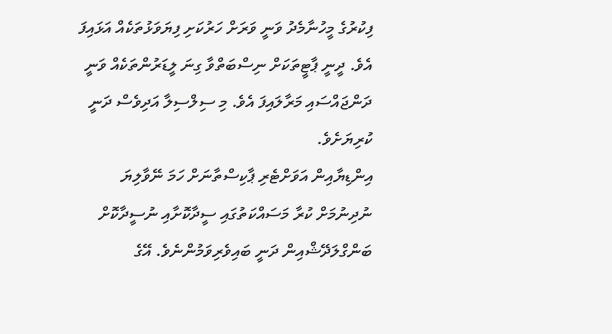ފިކުރުގެ މީހުނާމެދު ވަނީ ވަރަށް ހަރުކަށި ފިޔަވަޅުތަކެއް އަޅައިފަ އެވެ. ދީނީ ޕާޓީތަކަށް ނިސްބަތްވާ ގިނަ ލީޑަރުންތަކެއް ވަނީ ދަންޖައްސައި މަރާލައިފަ އެވެ. މި ސިލްސިލާ އަދިވެސް ދަނީ ކުރިޔަށެވެ.
އިންޑިޔާއިން އަވަށްޓެރި ޕާކިސްތާނަށް ހަމަ ނޭވާލިޔަ ނުދިނުމަށް ކުރާ މަސައްކަތުގައި ސީދާކޮށާއި ނުސީދާކޮށް ބަންގްލަދޭޝްއިން ދަނީ ބައިވެރިވަމުންނެވެ. އޭގެ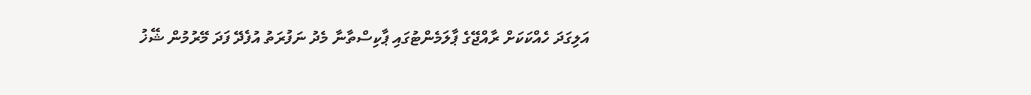އަލިގަދަ ހެއްކަކަށް ރާއްޖޭގެ ޕާލަމެންޓުގައި ޕާކިސްތާނާ މެދު ނަފުރަތު އުފެދޭ ފަދަ މޭރުމުން ޝޭޚު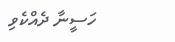ހަސީނާ ދެއްކެވި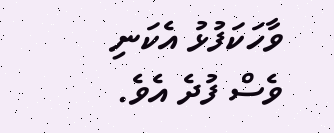ވާހަކަފުޅު އެކަނި ވެސް ފުދެ އެވެ.